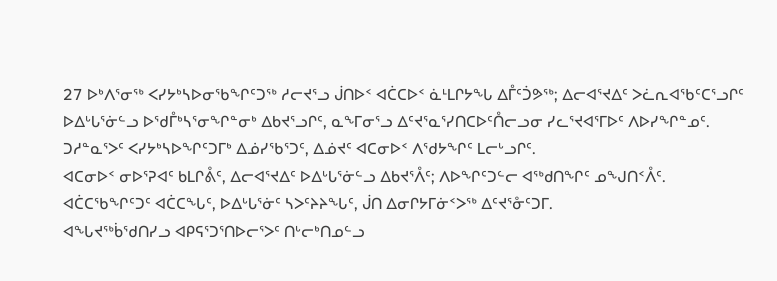27 ᐅᒃᐱᕐᓂᖅ ᐸᓯᔭᒃᓴᐅᓂᖃᖏᑦᑐᖅ ᓱᓕᔪᕐᓗ ᒎᑎᐅᑉ ᐊᑖᑕᐅᑉ ᓈᒻᒪᒋᔭᖓ ᐃᒤᑦᑑᕗᖅ; ᐃᓕᐊᕐᔪᐃᑦ ᐳᓛᕆᐊᖃᑦᑕᕐᓗᒋᑦ ᐅᐃᒡᒐᕐᓃᓪᓗ ᐅᖁᒤᒃᓴᕐᓂᖏᓐᓂᒃ ᐃᑲᔪᕐᓗᒋᑦ, ᓇᖕᒥᓂᕐᓗ ᐃᑦᔪᕐᓇᕐᓯᑎᑕᐅᑦᑍᓕᓗᓂ ᓯᓚᕐᔪᐊᕐᒥᐅᑦ ᐱᐅᓯᖏᓐᓄᑦ.
ᑐᓱᓐᓇᕐᐳᑦ ᐸᓯᔭᒃᓴᐅᖏᑦᑐᒥᒃ ᐃᓅᓯᖃᕐᑐᑦ, ᐃᓅᔪᑦ ᐊᑕᓂᐅᑉ ᐱᖁᔭᖏᑦ ᒪᓕᒡᓗᒋᑦ.
ᐊᑕᓂᐅᑉ ᓂᐅᕐᕈᐊᑦ ᑲᒪᒋᕔᑦ, ᐃᓕᐊᕐᔪᐃᑦ ᐅᐃᒡᒐᕐᓃᓪᓗ ᐃᑲᔪᕐᐰᑦ; ᐱᐅᖏᑦᑐᓪᓕ ᐊᖅᑯᑎᖏᑦ ᓄᖑᑎᑉᐰᑦ.
ᐊᑖᑕᖃᖏᑦᑐᑦ ᐊᑖᑕᖓᑦ, ᐅᐃᒡᒐᕐᓃᑦ ᓴᐳᑦᔨᔨᖓᑦ, ᒎᑎ ᐃᓂᒋᔭᒥᓃᑉᐳᖅ ᐃᑦᔪᕐᓁᑦᑐᒥ.
ᐊᖓᔪᖅᑳᖁᑎᓯᓗ ᐊᑭᕋᕐᑐᕐᑎᐅᓕᕐᐳᑦ ᑎᒡᓕᒃᑎᓄᓪᓗ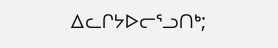ᐃᓚᒋᔭᐅᓕᕐᓗᑎᒃ;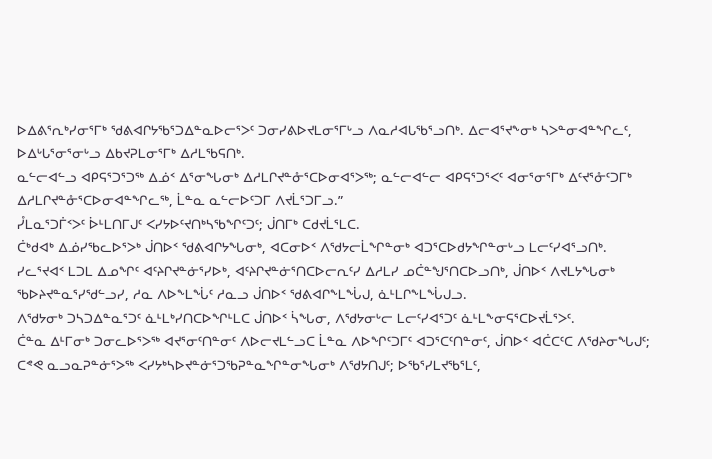ᐅᐃᕕᕐᕆᒃᓯᓂᕐᒥᒃ ᖁᕕᐊᒋᔭᖃᕐᑐᐃᓐᓇᐅᓕᕐᐳᑦ ᑐᓂᓯᕕᐅᔪᒪᓂᕐᒥᒡᓗ ᐱᓇᓱᐊᒐᖃᕐᓗᑎᒃ. ᐃᓕᐊᕐᔪᖕᓂᒃ ᓴᐳᓐᓂᐊᓐᖏᓚᑦ, ᐅᐃᒡᒐᕐᓂᕐᓂᒡᓗ ᐃᑲᔪᕈᒪᓂᕐᒥᒃ ᐃᓱᒪᖃᕋᑎᒃ.
ᓇᓪᓕᐊᓪᓗ ᐊᑭᕋᕐᑐᕐᑐᖅ ᐃᓅᑉ ᐃᕐᓂᖓᓂᒃ ᐃᓱᒪᒋᔪᓐᓁᕐᑕᐅᓂᐊᕐᐳᖅ; ᓇᓪᓕᐊᓪᓕ ᐊᑭᕋᕐᑐᕐᐸᑦ ᐊᓂᕐᓂᕐᒥᒃ ᐃᑦᔪᕐᓁᑦᑐᒥᒃ ᐃᓱᒪᒋᔪᓐᓁᕐᑕᐅᓂᐊᓐᖏᓚᖅ, ᒫᓐᓇ ᓇᓪᓕᐅᑦᑐᒥ ᐱᔪᒫᕐᑐᒥᓗ.”
ᓮᒪᓇᕐᑐᒦᑉᐳᑦ ᐆᒻᒪᑎᒥᒍᑦ ᐸᓯᔭᐅᑦᔪᑎᒃᓴᖃᖏᑦᑐᑦ; ᒎᑎᒥᒃ ᑕᑯᔪᒫᕐᒪᑕ.
ᑖᒃᑯᐊᒃ ᐃᓅᓯᖃᓚᐅᕐᐳᒃ ᒎᑎᐅᑉ ᖁᕕᐊᒋᔭᖓᓂᒃ, ᐊᑕᓂᐅᑉ ᐱᖁᔭᓕᒫᖏᓐᓂᒃ ᐊᑐᕐᑕᐅᑯᔭᖏᓐᓂᒡᓗ ᒪᓕᑦᓯᐊᕐᓗᑎᒃ.
ᓯᓚᕐᔪᐊᑉ ᒪᑐᒪ ᐃᓄᖏᑦ ᐊᑦᔨᒋᔪᓐᓃᕐᓯᐅᒃ, ᐊᑦᔨᒋᔪᓐᓃᕐᑎᑕᐅᓕᕆᑦᓯ ᐃᓱᒪᓯ ᓄᑖᓐᖑᕐᑎᑕᐅᓗᑎᒃ, ᒎᑎᐅᑉ ᐱᔪᒪᔭᖓᓂᒃ ᖃᐅᔨᔪᓐᓇᕐᓯᖁᓪᓗᓯ, ᓱᓇ ᐱᐅᖕᒪᖔᑦ ᓱᓇᓗ ᒎᑎᐅᑉ ᖁᕕᐊᒋᖕᒪᖔᒍ, ᓈᒻᒪᒋᖕᒪᖔᒍᓗ.
ᐱᖁᔭᓂᒃ ᑐᓴᑐᐃᓐᓇᕐᑐᑦ ᓈᒻᒪᒃᓯᑎᑕᐅᖏᒻᒪᑕ ᒎᑎᐅᑉ ᓵᖓᓂ, ᐱᖁᔭᓂᒡᓕ ᒪᓕᑦᓯᐊᕐᑐᑦ ᓈᒻᒪᖕᓂᕋᕐᑕᐅᔪᒫᕐᐳᑦ.
ᑖᓐᓇ ᐃᒻᒥᓂᒃ ᑐᓂᓚᐅᕐᐳᖅ ᐊᔪᕐᓂᑦᑎᓐᓂᑦ ᐱᐅᓕᔪᒪᓪᓗᑕ ᒫᓐᓇ ᐱᐅᖏᑦᑐᒥᑦ ᐊᑐᕐᑕᑦᑎᓐᓂᑦ, ᒎᑎᐅᑉ ᐊᑖᑕᑦᑕ ᐱᖁᔨᓂᖓᒍᑦ;
ᑕᕝᕙ ᓇᓗᓇᕈᓐᓃᕐᐳᖅ ᐸᓯᔭᒃᓴᐅᔪᓐᓃᕐᑐᖃᕈᓐᓇᖏᓐᓂᖓᓂᒃ ᐱᖁᔭᑎᒍᑦ; ᐅᖃᕐᓯᒪᔪᖃᕐᒪᑦ,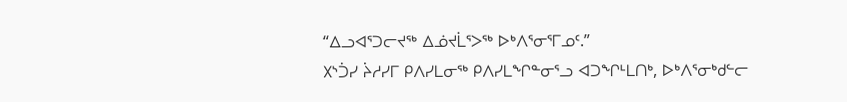“ᐃᓗᐊᕐᑐᓕᔪᖅ ᐃᓅᔪᒫᕐᐳᖅ ᐅᒃᐱᕐᓂᕐᒥᓄᑦ.”
᙭ᔅᑑᓯ ᔩᓱᓯᒥ ᑭᐱᓯᒪᓂᖅ ᑭᐱᓯᒪᖏᓐᓂᕐᓗ ᐊᑐᖏᒻᒪᑎᒃ, ᐅᒃᐱᕐᓂᒃᑯᓪᓕ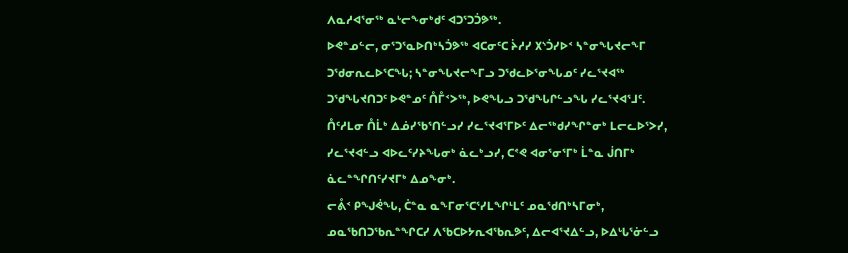ᐱᓇᓱᐊᕐᓂᖅ ᓇᒡᓕᖕᓂᒃᑯᑦ ᐊᑐᕐᑐᑑᕗᖅ.
ᐅᕙᓐᓄᓪᓕ, ᓂᕐᑐᕐᓇᐅᑎᒃᓴᑑᕗᖅ ᐊᑕᓂᑦᑕ ᔩᓱᓯ ᙭ᔅᑑᓯᐅᑉ ᓴᓐᓂᖓᔪᓕᖕᒥ ᑐᖁᓂᕆᓚᐅᕐᑕᖓ; ᓴᓐᓂᖓᔪᓕᖕᒥᓗ ᑐᖁᓚᐅᕐᓂᖓᓄᑦ ᓯᓚᕐᔪᐊᖅ ᑐᖁᖓᔪᑎᑐᑦ ᐅᕙᓐᓄᑦ ᑍᒤᑉᐳᖅ, ᐅᕙᖓᓗ ᑐᖁᖓᒋᓪᓗᖓ ᓯᓚᕐᔪᐊᕐᒧᑦ.
ᑍᑦᓱᒪᓂ ᑍᒫᒃ ᐃᓅᓯᖃᕐᑎᓪᓗᓯ ᓯᓚᕐᔪᐊᕐᒥᐅᑦ ᐃᓕᖅᑯᓯᖏᓐᓂᒃ ᒪᓕᓚᐅᕐᐳᓯ, ᓯᓚᕐᔪᐊᓪᓗ ᐊᐅᓚᑦᓯᔨᖓᓂᒃ ᓈᓚᒃᓗᓯ, ᑕᕝᕙ ᐊᓂᕐᓂᕐᒥᒃ ᒫᓐᓇ ᒎᑎᒥᒃ ᓈᓚᓐᖏᑎᑦᓯᔪᒥᒃ ᐃᓄᖕᓂᒃ.
ᓕᕔᑉ ᑭᖑᕚᖓ, ᑖᓐᓇ ᓇᖕᒥᓂᕐᑕᕐᓯᒪᖏᒻᒪᑦ ᓄᓇᖁᑎᒃᓴᒥᓂᒃ, ᓄᓇᖃᑎᑐᖃᕆᓐᖏᑕᓯ ᐱᖃᑕᐅᔭᕆᐊᖃᕆᕗᑦ, ᐃᓕᐊᕐᔪᐃᓪᓗ, ᐅᐃᒡᒐᕐᓃᓪᓗ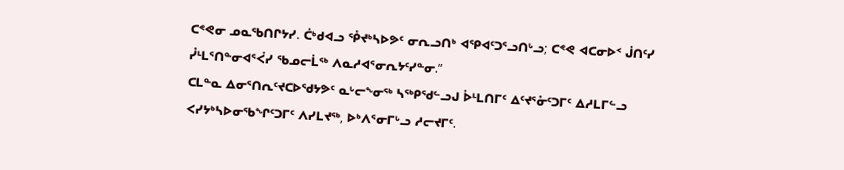ᑕᕝᕙᓂ ᓄᓇᖃᑎᒋᔭᓯ. ᑖᒃᑯᐊᓗ ᕾᔪᒃᓴᐅᕗᑦ ᓂᕆᓗᑎᒃ ᐊᕿᐊᑦᑐᕐᓗᑎᒡᓗ; ᑕᕝᕙ ᐊᑕᓂᐅᑉ ᒎᑎᑦᓯ ᓮᒻᒪᕐᑎᓐᓂᐊᕐᐹᓯ ᖃᓄᓕᒫᖅ ᐱᓇᓱᐊᕐᓂᕆᔭᑦᓯᓐᓂ.”
ᑕᒪᓐᓇ ᐃᓂᕐᑎᕆᑦᔪᑕᐅᖁᔭᕗᑦ ᓇᒡᓕᖕᓂᖅ ᓴᖅᑭᖁᓪᓗᒍ ᐆᒻᒪᑎᒥᑦ ᐃᑦᔪᕐᓁᑦᑐᒥᑦ ᐃᓱᒪᒥᓪᓗ ᐸᓯᔭᒃᓴᐅᓂᖃᖏᑦᑐᒥᑦ ᐱᓯᒪᔪᖅ, ᐅᒃᐱᕐᓂᒥᒡᓗ ᓱᓕᔪᒥᑦ.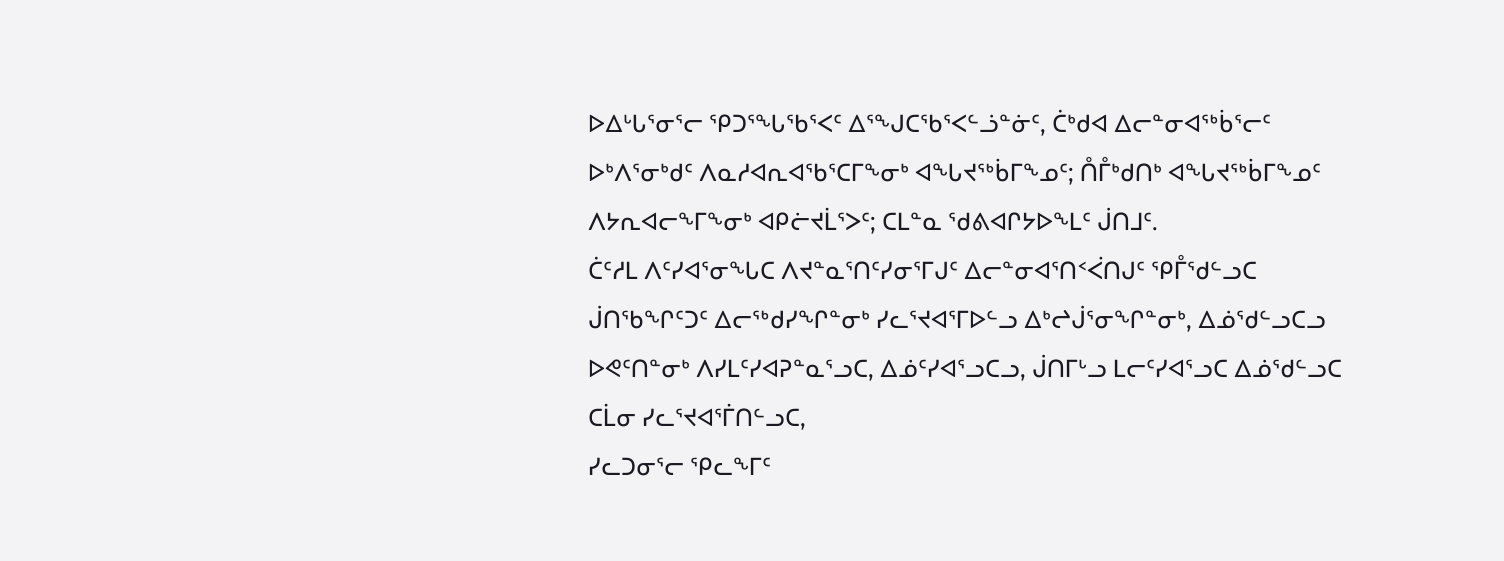ᐅᐃᒡᒐᕐᓂᕐᓕ ᕿᑐᕐᖓᖃᕐᐸᑦ ᐃᕐᖑᑕᖃᕐᐸᓪᓘᓐᓃᑦ, ᑖᒃᑯᐊ ᐃᓕᓐᓂᐊᖅᑳᕐᓕᑦ ᐅᒃᐱᕐᓂᒃᑯᑦ ᐱᓇᓱᐊᕆᐊᖃᕐᑕᒥᖕᓂᒃ ᐊᖓᔪᖅᑳᒥᖕᓄᑦ; ᑍᒤᒃᑯᑎᒃ ᐊᖓᔪᖅᑳᒥᖕᓄᑦ ᐱᔭᕆᐊᓕᖕᒥᖕᓂᒃ ᐊᑭᓖᔪᒫᕐᐳᑦ; ᑕᒪᓐᓇ ᖁᕕᐊᒋᔭᐅᖕᒪᑦ ᒎᑎᒧᑦ.
ᑖᑦᓱᒪ ᐱᑦᓯᐊᕐᓂᖓᑕ ᐱᔪᓐᓇᕐᑎᑦᓯᓂᕐᒥᒍᑦ ᐃᓕᓐᓂᐊᕐᑎᑉᐹᑎᒍᑦ ᕿᒤᖁᓪᓗᑕ ᒎᑎᖃᖏᑦᑐᑦ ᐃᓕᖅᑯᓯᖏᓐᓂᒃ ᓯᓚᕐᔪᐊᕐᒥᐅᓪᓗ ᐃᒃᖠᒎᕐᓂᖏᓐᓂᒃ, ᐃᓅᖁᓪᓗᑕᓗ ᐅᕙᑦᑎᓐᓂᒃ ᐱᓯᒪᑦᓯᐊᕈᓐᓇᕐᓗᑕ, ᐃᓅᑦᓯᐊᕐᓗᑕᓗ, ᒎᑎᒥᒡᓗ ᒪᓕᑦᓯᐊᕐᓗᑕ ᐃᓅᖁᓪᓗᑕ ᑕᒫᓂ ᓯᓚᕐᔪᐊᕐᒦᑎᓪᓗᑕ,
ᓯᓚᑐᓂᕐᓕ ᕿᓚᖕᒥᑦ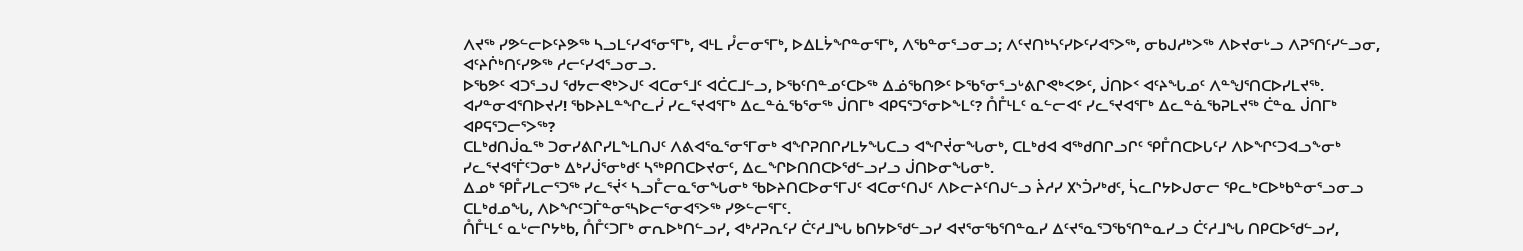ᐱᔪᖅ ᓯᕗᓪᓕᐅᑦᔨᕗᖅ ᓴᓗᒪᑦᓯᐊᕐᓂᕐᒥᒃ, ᐊᒻᒪ ᓮᓕᓂᕐᒥᒃ, ᐅᐃᒪᔮᖏᓐᓂᕐᒥᒃ, ᐱᖃᓐᓂᕐᓗᓂᓗ; ᐱᑦᔪᑎᒃᓴᑦᓯᐅᑦᓯᐊᕐᐳᖅ, ᓂᑲᒍᓱᒃᐳᖅ ᐱᐅᔪᓂᒡᓗ ᐱᕈᕐᑎᑦᓯᓪᓗᓂ, ᐊᑦᔨᒌᒃᑎᑦᓯᕗᖅ ᓱᓕᑦᓯᐊᕐᓗᓂᓗ.
ᐅᖃᕗᑦ ᐊᑐᕐᓗᒍ ᖁᔭᓕᕙᒃᐳᒍᑦ ᐊᑕᓂᕐᒧᑦ ᐊᑖᑕᒧᓪᓗ, ᐅᖃᑦᑎᓐᓄᑦᑕᐅᖅ ᐃᓅᖃᑎᕗᑦ ᐅᖃᕐᓂᕐᓗᒡᕕᒋᕙᒃᐸᕗᑦ, ᒎᑎᐅᑉ ᐊᑦᔨᖓᓄᑦ ᐱᓐᖑᕐᑎᑕᐅᓯᒪᔪᖅ.
ᐊᓯᓐᓂᐊᕐᑎᐅᔪᓯ! ᖃᐅᔨᒪᓐᖏᓚᓰ ᓯᓚᕐᔪᐊᕐᒥᒃ ᐃᓚᓐᓈᖃᕐᓂᖅ ᒎᑎᒥᒃ ᐊᑭᕋᕐᑐᕐᓂᐅᖕᒪᑦ? ᑍᒤᒻᒪᑦ ᓇᓪᓕᐊᑦ ᓯᓚᕐᔪᐊᕐᒥᒃ ᐃᓚᓐᓈᖃᕈᒪᔪᖅ ᑖᓐᓇ ᒎᑎᒥᒃ ᐊᑭᕋᕐᑐᓕᕐᐳᖅ?
ᑕᒪᒃᑯᑎᒎᓇᖅ ᑐᓂᓯᕕᒋᓯᒪᖕᒪᑎᒍᑦ ᐱᕕᐊᕐᓇᕐᓂᕐᒥᓂᒃ ᐊᖏᕈᑎᒋᓯᒪᔭᖓᑕᓗ ᐊᖏᔫᓂᖓᓂᒃ, ᑕᒪᒃᑯᐊ ᐊᖅᑯᑎᒋᓗᒋᑦ ᕿᒤᑎᑕᐅᒐᑦᓯ ᐱᐅᖏᑦᑐᐊᓗᖕᓂᒃ ᓯᓚᕐᔪᐊᕐᒦᑦᑐᓂᒃ ᐃᒃᓯᒎᕐᓂᒃᑯᑦ ᓴᖅᑭᑎᑕᐅᔪᓂᑦ, ᐃᓚᖏᐅᑎᑎᑕᐅᖁᓪᓗᓯᓗ ᒎᑎᐅᓂᖓᓂᒃ.
ᐃᓄᒃ ᕿᒤᓯᒪᓕᕐᑐᖅ ᓯᓚᕐᔫᑉ ᓴᓗᒤᓕᓇᕐᓂᖓᓂᒃ ᖃᐅᔨᑎᑕᐅᓂᕐᒥᒍᑦ ᐊᑕᓂᑦᑎᒍᑦ ᐱᐅᓕᔨᑦᑎᒍᓪᓗ ᔩᓱᓯ ᙭ᔅᑑᓯᒃᑯᑦ, ᓵᓚᒋᔭᐅᒍᓂᓕ ᕿᓚᒃᑕᐅᒃᑲᓐᓂᕐᓗᓂᓗ ᑕᒪᒃᑯᓄᖓ, ᐱᐅᖏᑦᑐᒦᓐᓂᕐᓴᐅᓕᕐᓂᐊᕐᐳᖅ ᓯᕗᓪᓕᕐᒥᑦ.
ᑍᒤᒻᒪᑦ ᓇᒡᓕᒋᔭᒃᑲ, ᑍᒤᑦᑐᒥᒃ ᓂᕆᐅᒃᑎᓪᓗᓯ, ᐊᒃᓱᕈᕆᑦᓯ ᑖᑦᓱᒧᖓ ᑲᑎᔭᐅᖁᓪᓗᓯ ᐊᔪᕐᓂᖃᕐᑎᓐᓇᓯ ᐃᑦᔪᕐᓇᕐᑐᖃᕐᑎᓐᓇᓯᓗ ᑖᑦᓱᒧᖓ ᑎᑭᑕᐅᖁᓪᓗᓯ,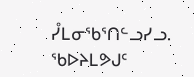ᓮᒪᓂᖃᕐᑎᓪᓗᓯᓗ.
ᖃᐅᔨᒪᕗᒍᑦ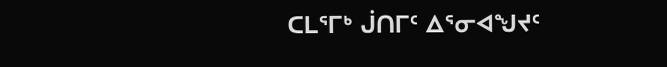ᑕᒪᕐᒥᒃ ᒎᑎᒥᑦ ᐃᕐᓂᐊᖑᔪᑦ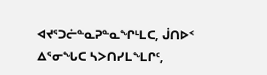ᐊᔪᕐᑐᓖᓐᓇᕈᓐᓇᖏᒻᒪᑕ, ᒎᑎᐅᑉ ᐃᕐᓂᖓᑕ ᓴᐳᑎᓯᒪᖕᒪᒋᑦ,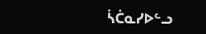ᓵᑖᓇᓯᐅᓪᓗ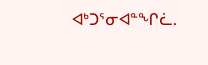ᐊᒃᑐᕐᓂᐊᓐᖏᓛ.